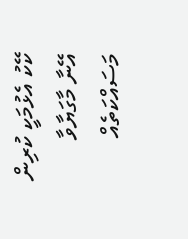ކޭކު އެޅުމަކީ ކުރިން އޭނާ މާގަޔާވާ މަސައްކަތެއް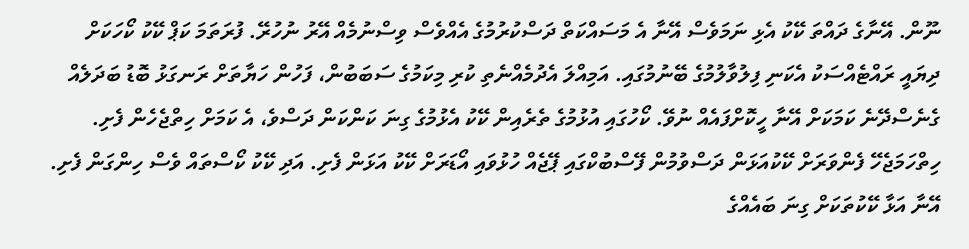ނޫން. އޭނާގެ ދައްތަ ކޭކު އެޅި ނަމަވެސް އޭނާ އެ މަސައްކަތް ދަސްކުރުމުގެ އެއްވެސް ވިސްނުމެއް އޭރު ނުހުރޭ. ފުރަތަމަ ކަޕް ކޭކު ކޯހަކަށް ދިޔައީ ރައްޓެއްސަކު އެކަނި ފިލުވާލުމުގެ ބޭނުމުގައި. އަމިއްލަ އެދުމެއްނެތި ކުރި މިކަމުގެ ސަބަބުން، ފަހުން ހަޔާތަށް ރަނގަޅު ބޮޑު ބަދަލެއް ގެނެސްދޭނެ ކަމަކަށް އޭނާ ހީކޮށްފައެއް ނުވޭ. ކޯހުގައި އުޅުމުގެ ތެރެއިން ކޭކު އެޅުމުގެ ގިނަ ކަންކަން ދަސްވެ، އެ ކަމަށް ހިތްޖެހެން ފެށި. ހިތްހަމަޖެހޭ ފެންވަރަށް ކޭކުއަޅަން ދަސްވުމުން ފޭސްބުކްގައި ޕޭޖެއް ހުޅުވައި އޯޑަރަށް ކޭކު އަޅަން ފެށި. އަދި ކޭކު ކޯސްތައް ވެސް ހިންގަން ފެށި. އޭނާ އަޅާ ކޭކުތަކަށް ގިނަ ބައެއްގެ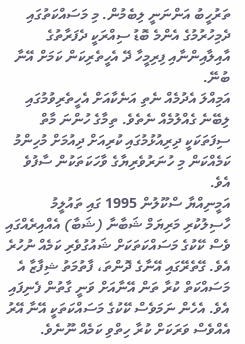ތަރުހީބު އަންނަނީ ލިބެމުން. މި މަސައްކަތުގައި ދެމިހުރުމުގެ އެންމެ ބޮޑު ސިއްރަކީ ދެފަރާތުގެ އާއިލާއިންނާއި ފިރިމީހާ ދޭ އެހީތެރިކަން ކަމަށް އޭނާ ބުނޭ.
އަމިއްލަ އެދުމެއް ނެތި އަނެކާއަށް އެހީތެރިވުމުގައި ލިބޭނެ ގެއްލުމެއް ނެތެވެ. ތިމާގެ ހުންނަ މާތް ސިފަތަކަކީ ދިރިއުޅުމުގައި ކުރިއަށް ދިއުމަށް މުހިންމު ކަމެއްކަން މި ހުނަރުވެރިޔާގެ ވާހަކަތަކުން ސާފުވެ އެވެ.
އަމީނިއްޔާ ސްކޫލުން 1995 ގައި ތައުލީމު ހާސިލުކުރި މަރިޔަމް ޝަބާނާ (ޝަބާ) އެއްއިރެއްގައި ވެސް ކޭކުގެ މަސައްކަތަކަށް ޝައުގުވެރި ކަމެއް ނުހުރެ އެވެ. ގޭތެރޭގައި އޭނާގެ ދޮންތަ، ފާތުމަތު ޝިފާޒާ އެ މަސައްކަތް ކުރާ ތަން އޭނާއަށް ވަނީ ގާތުން ފެނިފައި އެވެ. އެހެން ނަމަވެސް ކޭކުގެ މަސައްކަތަކީ އޭނާ އޭރު އެއްވެސް ވަރަކަށް ކުރާ ހިތްވި ކަމެއް ނޫނެވެ.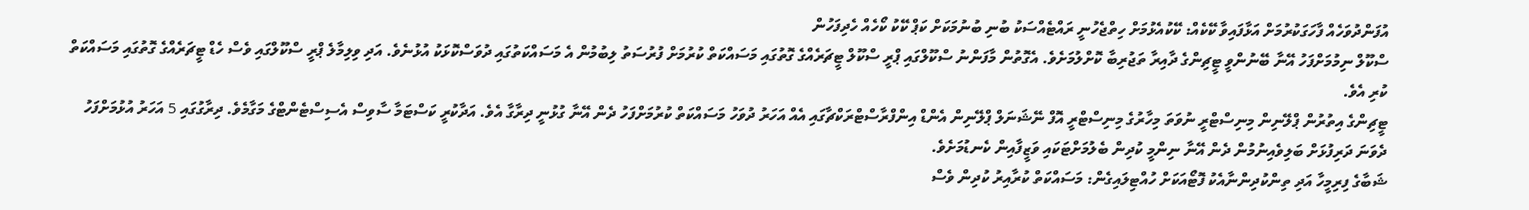އުފަންދުވަހެއް ފާހަގަކުރުމަށް އަޅާފައިވާ ކޭކެއް: ކޭކުއެޅުމަށް ހިތްޖެހުނީ ރައްޓެއްސަކު ބުނި ބުނުމަކަށް ކަޕް ކޭކު ކޯހެއް ހެދިފަހުން
ސްކޫލް ނިމުމަށްފަހު އޭނާ ބޭނުންވީ ޓީޗިންގެ ދާއިރާ ތަޖުރިބާ ކޮށްލުމަށެވެ. އެގޮތުން މާފަންނު ސްކޫލްގައި ޕްރީ ސްކޫލް ޓީޗަރެއްގެ ގޮތުގައި މަސައްކަތް ކުރުމަށް ފުރުސަތު ލިބުމުން އެ މަސައްކަތުގައި ދުވަސްކޮޅަކު އުޅުނެވެ. އަދި ވިލިމާލެ ޕްރީ ސްކޫލްގައި ވެސް ހެޑް ޓީޗަރެއްގެ ގޮތުގައި މަސައްކަތް ކުރި އެވެ.
ޓީޗިންގެ އިތުރުން ޕްލޭނިން މިނިސްޓްރީ ނުވަތަ މިހާރުގެ މިނިސްޓްރީ އޮފް ނޭޝަނަލް ޕްލޭނިން އެންޑް އިންފްރާސްޓްރަކްޗާގައި އެއް އަހަރު ދުވަހު މަސައްކަތް ކުރުމަށްފަހު ދެން އޭނާ ގުޅުނީ ދިރާގާ އެވެ. އަދާކުރީ ކަސްޓަމާ ސާވިސް އެސިސްޓެންޓްގެ މަގާމެވެ. ދިރާގުގައި 5 އަހަރު އުޅުމަށްފަހު ދެވަނަ ދަރިފުޅަށް ބަލިވެއިނުމުން ދެން އޭނާ ނިންމީ ކުދިން ބެލުމަށްޓަކައި ވަޒީފާއިން ކެނޑުމަށެވެ.
ޝަބާގެ ފިރިމީހާ އަދި ތިންކުދިންނާއެކު ފޮޓޯއަކަށް ހުއްޓިލައިގެން: މަސައްކަތް ކުރާއިރު ކުދިން ވެސް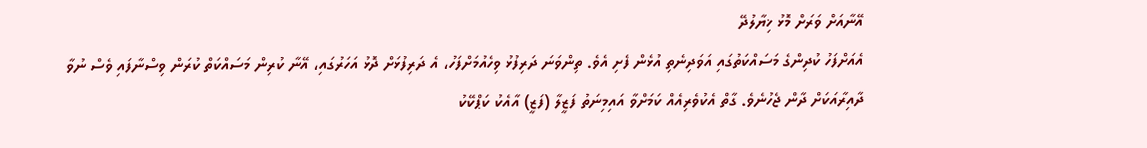އޭނާއަށް ވަރަށް މޮޅު ޚިޔާލުދޭ
އެއަށްފަހު ކުދިންގެ މަސައްކަތުގައި އަވަދިނެތި އުޅެން ފެށި އެވެ. ތިންވަނަ ދަރިފުޅު ވިހެއުމަށްފަހު، އެ ދަރިފުޅަށް ދޮޅު އަހަރުގައި، އޭނާ ކުރިން މަސައްކަތް ކުރަން ވިސްނާފައި ވެސް ނުވާ ދާއިރާއަކަށް ދާން ޖެހުނެވެ. ގާތް އެކުވެރިއެއް ކަމަށްވާ އައިމިނަތު ފަޒީލާ (ފަޒީ) އާއެކު ކަޕްކޭކު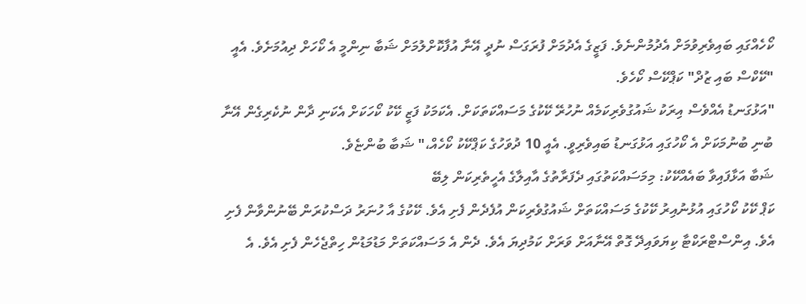ކޯހެއްގައި ބައިވެރިވުމަށް އެދުމުންނެވެ. ފަޒީގެ އެދުމަށް ފުރަގަސް ނުދީ އޭނާ އުފާކޮށްލުމަށް ޝަބާ ނިންމީ އެ ކޯހަށް ދިއުމަށެވެ. އެއީ "ކޭކްސް ބައި ޒުދް" ކަޕްކޭސް ކޯހެވެ.
"އަޅުގަނޑު އެއްވެސް އިރަކު ޝައުގުވެރިކަމެއް ނުހުރޭ ކޭކުގެ މަސައްކަތަކަށް. އެކަމަކު ފަޒީ ކޭކު ކޯހަކަށް އެކަނި ދާން ނުކެރިގެން އޭނާ ބުނި ބުނުމަކަށް އެ ކޯހުގައި އަޅުގަނޑު ބައިވެރިވީ. އެއީ 10 ދުވަހުގެ ކަޕްކޭކު ކޯހެއް،" ޝަބާ ބުންޏެވެ.
ޝަބާ އަޅާފައިވާ ބައެއްކޭކު: މިމަސައްކަތުގައި ދެފަރާތުގެ އާއިލާގެ އެހީތެރިކަން ލިބޭ
ކަޕް ކޭކު ކޯހުގައި އުޅުނުއިރު ކޭކުގެ މަސައްކަތަށް ޝައުގުވެރިކަން އުފެދެން ފެށި އެވެ. ކޭކުގެ އާ ހުނަރު ދަސްކުރަން ބޭނުންވާން ފެށި އެވެ. އިންސްޓްރަކްޓާ ކިޔަވައިދޭ ގޮތް އޭނާއަށް ވަރަށް ކަމުދިޔަ އެވެ. ދެން އެ މަސައްކަތަށް މަޑުމަޑުން ހިތްޖެހެން ފެށި އެވެ. އެ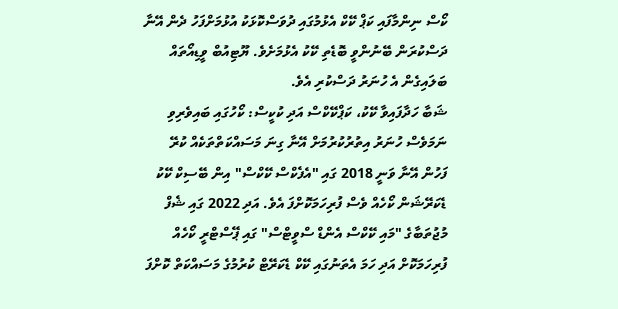ކޯސް ނިންމާފައި ކަޕް ކޭކް އެޅުމުގައި ދުވަސްކޮޅަކު އުޅުމަށްފަހު ދެން އޭނާ ދަސްކުރަން ބޭނުންވީ ބޮޑެތި ކޭކު އެޅުމަށެވެ. ޔޫޓިއުބް ވީޑިއޯތައް ބަލައިގެން އެ ހުނަރު ދަސްކުރި އެވެ.
ޝަބާ ހަދާފައިވާ ކޭކު، ކަޕްކޭކްސް އަދި ކުކީސް: ކޯހުގައި ބައިވެރިވި ނަމަވެސް ހުނަރު އިތުރުކުރުމަށް އޭނާ ގިނަ މަސައްކަތްތަކެއް ކުރޭ
ފަހުން އޭނާ ވަނީ 2018 ގައި "އެފެކްސް ކޭކްސް" އިން ބޭސިކް ކޭކު ޑެކަރޭޝަން ކޯހެއް ވެސް ފުރިހަމަކޮށްފަ އެވެ. އަދި 2022 ގައި ޝެފް މުޖުތަބާގެ "މައި ކޭކްސް އެންޑް ސްވީޓްސް" ގައި ޕޭސްޓްރީ ކޯހެއް ފުރިހަމަކޮށް އަދި ހަމަ އެތަނުގައި ކޭކް ޑެކަރޭޓް ކުރުމުގެ މަސައްކަތް ކޮށްފަ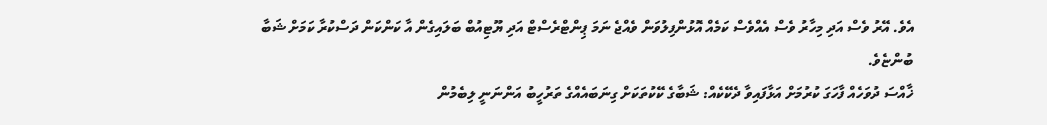އެވެ. އޭރު ވެސް އަދި މިހާރު ވެސް އެއްވެސް ކަމެއް އޮޅުންފިލުވަން ވެއްޖެ ނަމަ ޕިންޓްރެސްޓް އަދި ޔޫޓިއުބް ބަލައިގެން އާ ކަންކަން ދަސްކުރާ ކަމަށް ޝަބާ ބުންޏެވެ.
ޚާއްސަ ދުވަހެއް ފާހަގަ ކުރުމަށް އަޅާފައިވާ ދެކޭކެއް: ޝަބާގެ ކޭކުތަކަށް ގިނަބައެއްގެ ތަރުހީބު އަންނަނީ ލިބެމުން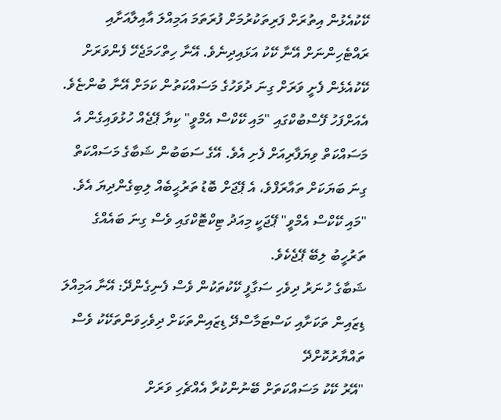ކޭކުއެޅުން އިތުރަށް ފަރިތަކުރުމަށް ފުރަތަމަ އަމިއްލަ އާއިލާއަށާއި ރައްޓެހިންނަށް އޭނާ ކޭކު އަޅައިދިނެވެ. އޭނާ ހިތްހަމަޖެހޭ ފެންވަރަށް ކޭކުއެޅެން ފެށީ ވަރަށް ގިނަ ދުވަހުގެ މަސައްކަތުން ކަމަށް އޭނާ ބުންޏެވެ. އެއަށްފަހު ފޭސްބުކްގައި "މައި ކޭކްސް އެމްވީ" ކިޔާ ޕޭޖެއް ހުޅުވައިގެން އެ މަސައްކަތް ވިޔަފާރިއަށް ފެށި އެވެ. އޭގެ ސަބަބުން ޝަބާގެ މަސައްކަތް ގިނަ ބަޔަކަށް ތައާރަފްވެ، އެ ޕޭޖަށް ބޮޑު ތަރުޙީބެއް ލިބިގެންދިޔަ އެވެ. "މައި ކޭކްސް އެމްވީ" ޕޭޖަކީ މިއަދު ޓިކްޓޮކްގައި ވެސް ގިނަ ބައެއްގެ ތަރުހީބު ލިބޭ ޕޭޖެކެވެ.
ޝަބާގެ ހުނަރު ދިވެހި ސަގާފީ ކޭކުތަކުން ވެސް ފެނިގެންދޭ: އޭނާ އަމިއްލަ ޑިޒައިން ތަކަށާއި ކަސްޓަމާސްދޭ ޑިޒައިންތަކަށް ދިވެހިވަންތަކޭކު ވެސް ތައްޔާރުކޮށްދޭ
"އޭރު ކޭކު މަސައްކަތަށް ބޭނުންކުރާ އެއްޗެހި ވަރަށް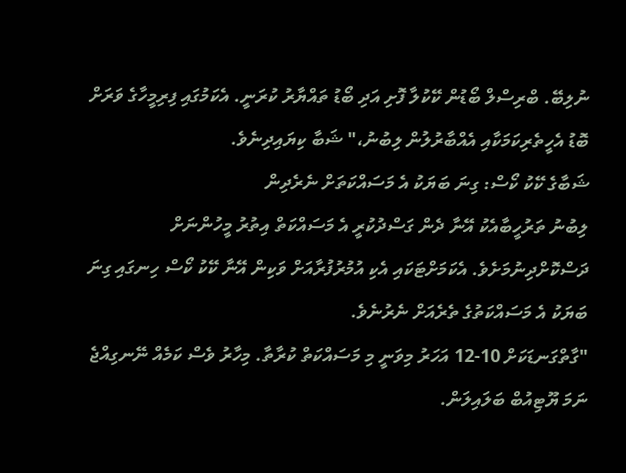ނުލިބޭ. ބްރިސްލް ބޯޑުން ކޭކުލާ ފޮށި އަދި ބޯޑު ތައްޔާރު ކުރަނީ. އެކަމުގައި ފިރިމީހާގެ ވަރަށް ބޮޑު އެހީތެރިކަމަކާއި އެއްބާރުލުން ލިބުނު،" ޝަބާ ކިޔައިދިނެވެ.
ޝަބާގެ ކޭކު ކޯސް: ގިނަ ބަޔަކު އެ މަސައްކަތަށް ނެރެދިން
ލިބުނު ތަރުހީބާއެކު އޭނާ ދެން ގަސްދުކުރީ އެ މަސައްކަތް އިތުރު މީހުންނަށް ދަސްކޮށްދިނުމަށެވެ. އެކަމަށްޓަކައި އެކި އުމުރުފުރާއަށް ވަކިން އޭނާ ކޭކު ކޯސް ހިނގައި ގިނަ ބަޔަކު އެ މަސައްކަތުގެ ތެރެއަށް ނެރުނެވެ.
"ގާތްގަނޑަކަށް 10-12 އަހަރު މިވަނީ މި މަސައްކަތް ކުރާތާ. މިހާރު ވެސް ކަމެއް ނޭނގިއްޖެ ނަމަ ޔޫޓިއުބް ބަލައިލަން.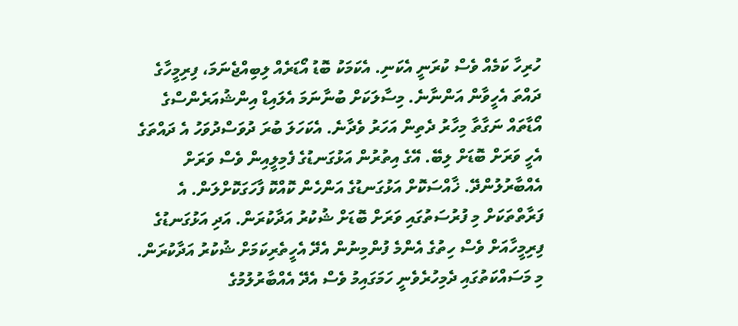ހުރިހާ ކަމެއް ވެސް ކުރަނީ އެކަނި. އެކަމަކު ބޮޑު އޯޑަރެއް ލިބިއްޖެނަމަ، ފިރިމީހާގެ ދައްތަ އެހީވާން އަންނާނެ. މިސާލަކަށް ބުނާނަމަ އެލައިޑް އިންޝުއަރެންސްގެ އޯޑާތައް ނަގާތާ މިހާރު ދެތިން އަހަރު ވެދާނެ. އެކަހަލަ ބުރަ ދުވަސްދުވަހު އެ ދައްތަގެ އެހީ ވަރަށް ބޮޑަށް ލިބޭ. އޭގެ އިތުރުން އަޅުގަނޑުގެ ފެމިލީއިން ވެސް ވަރަށް އެއްބާރުލުންދޭ. ޚާއްސަކޮށް އަޅުގަނޑުގެ އަންހެން ކޮއްކޮ ފާހަގަކޮށްލަން. އެ ފަރާތްތަކަށް މި ފުރުސަތުގައި ވަރަށް ބޮޑަށް ޝުކުރު އަދާކުރަން. އަދި އަޅުގަނޑުގެ ފިރިމީހާއަށް ވެސް ހިތުގެ އެންމެ ފުންމިނުން އެދޭ އެހީތެރިކަމަށް ޝުކުރު އަދާކުރަން. މި މަސައްކަތުގައި ދެމިހުރެވެނީ ހަމަގައިމު ވެސް އެދޭ އެއްބާރުލުމުގެ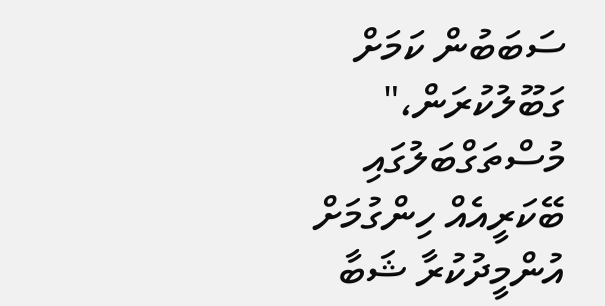ސަބަބުން ކަމަށް ގަބޫލުކުރަން،" މުސްތަގްބަލުގައި ބޭކަރީއެއް ހިންގުމަށް އުންމީދުކުރާ ޝަބާ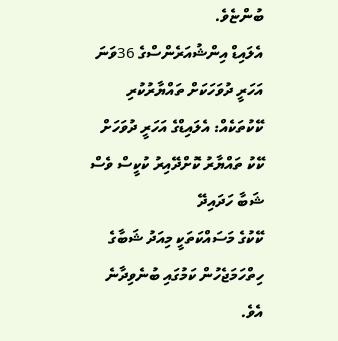ބުންޏެވެ.
އެލައިޑް އިންޝުއަރެންސްގެ 36ވަނަ އަހަރީ ދުވަހަކަށް ތައްޔާރުކުރި ކޭކުތަކެއް: އެލައިޑްގެ އަހަރީ ދުވަހަށް ކޭކު ތައްޔާރު ކޮށްދޭއިރު ކުކީސް ވެސް ޝަބާ ހަދައިދޭ
ކޭކުގެ މަސައްކަތަކީ މިއަދު ޝަބާގެ ހިތްހަމަޖެހުން ކަމުގައި ބުނެވިދާނެ އެވެ.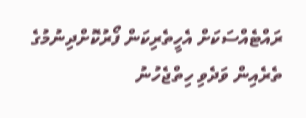ރައްޓެއްސަކަށް އެހީތެރިކަން ފޯރުކޮށްދިނުމުގެ ތެރެއިން ވަދެވި ހިތްޖެހުނު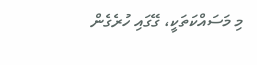މި މަސައްކަތަކީ، ގޭގައި ހުރެގެން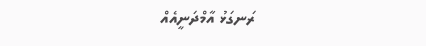ރަނގަޅު އާމްދަނީއެއް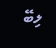ލިބޭ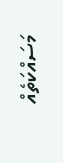މަސައްކަތެއް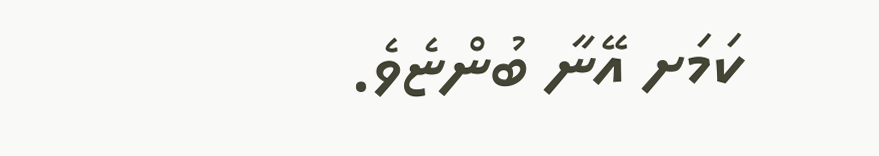ކަމަށ އޭނާ ބުންޏެވެ.